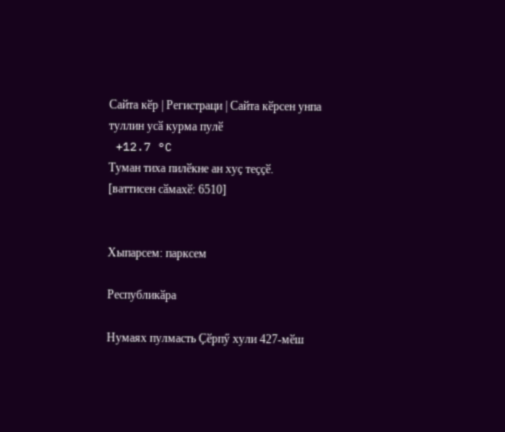Сайта кӗр | Регистраци | Сайта кӗрсен унпа туллин усӑ курма пулӗ
 +12.7 °C
Туман тиха пилӗкне ан хуҫ теҫҫӗ.
[ваттисен сӑмахӗ: 6510]


Хыпарсем: парксем

Республикӑра

Нумаях пулмасть Ҫӗрпӳ хули 427-мӗш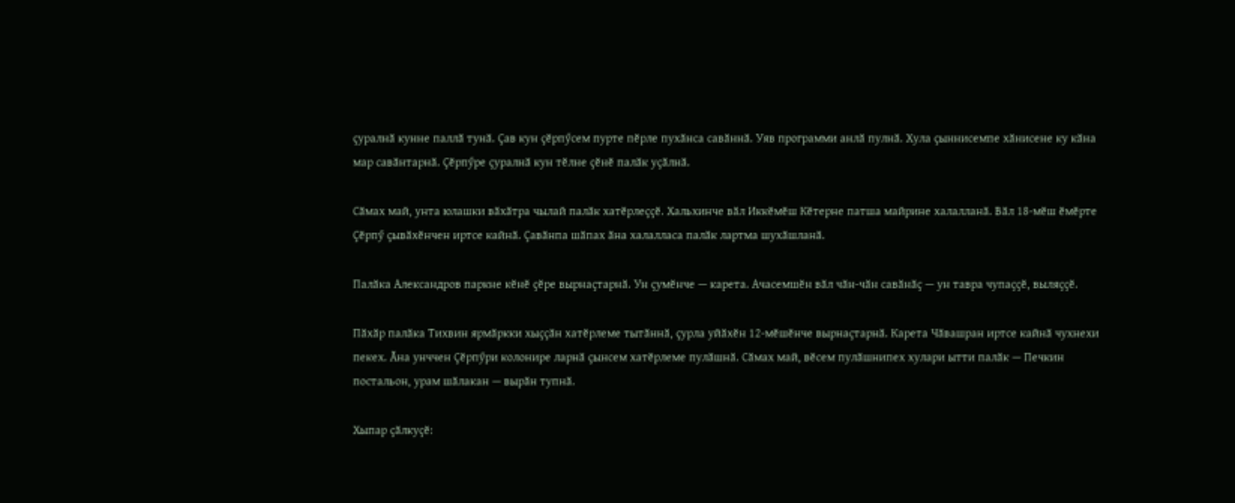ҫуралнӑ кунне паллӑ тунӑ. Ҫав кун ҫӗрпӳсем пурте пӗрле пухӑнса савӑннӑ. Уяв программи анлӑ пулнӑ. Хула ҫыннисемпе хӑнисене ку кӑна мар савӑнтарнӑ. Ҫӗрпӳре ҫуралнӑ кун тӗлне ҫӗнӗ палӑк уҫӑлнӑ.

Сӑмах май, унта юлашки вӑхӑтра чылай палӑк хатӗрлеҫҫӗ. Хальхинче вӑл Иккӗмӗш Кӗтерне патша майрине халалланӑ. Вӑл 18-мӗш ӗмӗрте Ҫӗрпӳ ҫывӑхӗнчен иртсе кайнӑ. Ҫавӑнпа шӑпах ӑна халалласа палӑк лартма шухӑшланӑ.

Палӑка Александров паркне кӗнӗ ҫӗре вырнаҫтарнӑ. Ун ҫумӗнче — карета. Ачасемшӗн вӑл чӑн-чӑн савӑнӑҫ — ун тавра чупаҫҫӗ, выляҫҫӗ.

Пӑхӑр палӑка Тихвин ярмӑркки хыҫҫӑн хатӗрлеме тытӑннӑ, ҫурла уйӑхӗн 12-мӗшӗнче вырнаҫтарнӑ. Карета Чӑвашран иртсе кайнӑ чухнехи пекех. Ӑна унччен Ҫӗрпӳри колонире ларнӑ ҫынсем хатӗрлеме пулӑшнӑ. Сӑмах май, вӗсем пулӑшнипех хулари ытти палӑк — Печкин постальон, урам шӑлакан — вырӑн тупнӑ.

Хыпар ҫӑлкуҫӗ: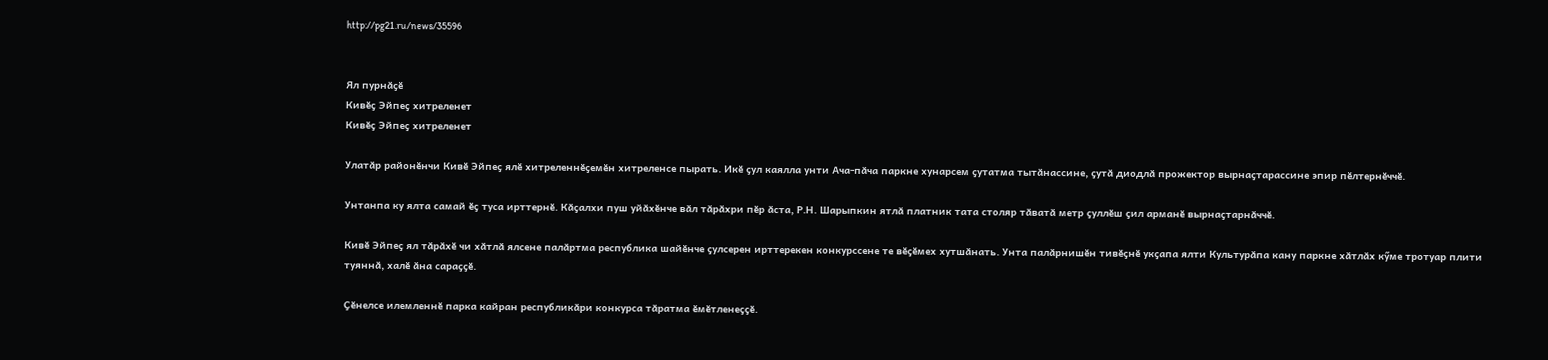http://pg21.ru/news/35596


Ял пурнӑҫӗ
Кивӗҫ Эйпеҫ хитреленет
Кивӗҫ Эйпеҫ хитреленет

Улатӑр районӗнчи Кивӗ Эйпеҫ ялӗ хитреленнӗҫемӗн хитреленсе пырать. Икӗ ҫул каялла унти Ача-пӑча паркне хунарсем ҫутатма тытӑнассине, ҫутӑ диодлӑ прожектор вырнаҫтарассине эпир пӗлтернӗччӗ.

Унтанпа ку ялта самай ӗҫ туса ирттернӗ. Кӑҫалхи пуш уйӑхӗнче вӑл тӑрӑхри пӗр ӑста, Р.Н. Шарыпкин ятлӑ платник тата столяр тӑватӑ метр ҫуллӗш ҫил арманӗ вырнаҫтарнӑччӗ.

Кивӗ Эйпеҫ ял тӑрӑхӗ чи хӑтлӑ ялсене палӑртма республика шайӗнче ҫулсерен ирттерекен конкурссене те вӗҫӗмех хутшӑнать. Унта палӑрнишӗн тивӗҫнӗ укҫапа ялти Культурӑпа кану паркне хӑтлӑх кӳме тротуар плити туяннӑ, халӗ ӑна сараҫҫӗ.

Ҫӗнелсе илемленнӗ парка кайран республикӑри конкурса тӑратма ӗмӗтленеҫҫӗ.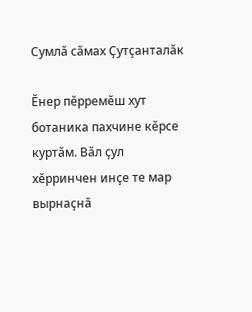Сумлӑ сӑмах Ҫутҫанталӑк

Ӗнер пӗрремӗш хут ботаника пахчине кӗрсе куртӑм. Вӑл ҫул хӗрринчен инҫе те мар вырнаҫнӑ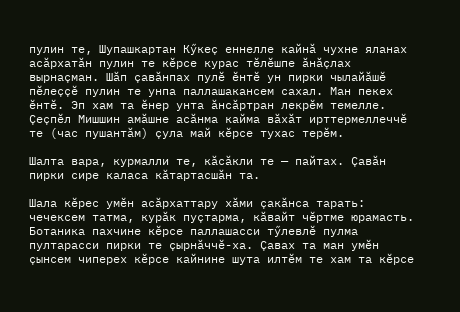пулин те, Шупашкартан Кӳкеҫ еннелле кайнӑ чухне яланах асӑрхатӑн пулин те кӗрсе курас тӗлӗшпе ӑнӑҫлах вырнаҫман. Шӑп ҫавӑнпах пулӗ ӗнтӗ ун пирки чылайӑшӗ пӗлеҫҫӗ пулин те унпа паллашакансем сахал. Ман пекех ӗнтӗ. Эп хам та ӗнер унта ӑнсӑртран лекрӗм темелле. Ҫеҫпӗл Мишшин амӑшне асӑнма кайма вӑхӑт ирттермеллеччӗ те (час пушантӑм) ҫула май кӗрсе тухас терӗм.

Шалта вара, курмалли те, кӑсӑкли те — пайтах. Ҫавӑн пирки сире каласа кӑтартасшӑн та.

Шала кӗрес умӗн асӑрхаттару хӑми ҫакӑнса тарать: чечексем татма, курӑк пуҫтарма, кӑвайт чӗртме юрамасть. Ботаника пахчине кӗрсе паллашасси тӳлевлӗ пулма пултарасси пирки те ҫырнӑччӗ-ха. Ҫавах та ман умӗн ҫынсем чиперех кӗрсе кайнине шута илтӗм те хам та кӗрсе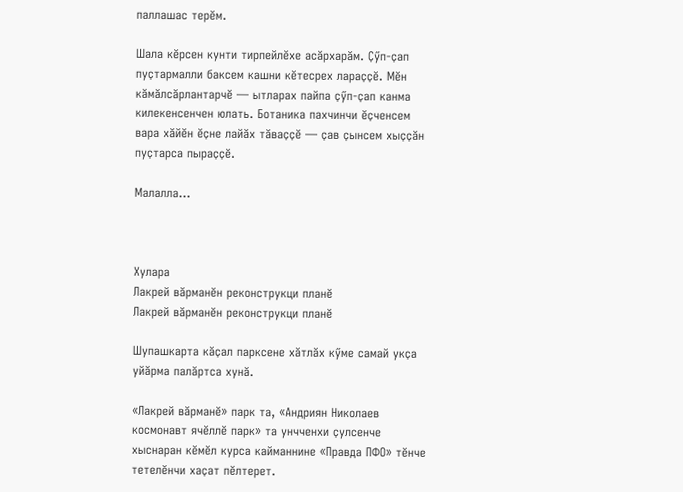паллашас терӗм.

Шала кӗрсен кунти тирпейлӗхе асӑрхарӑм. Ҫӳп-ҫап пуҫтармалли баксем кашни кӗтесрех лараҫҫӗ. Мӗн кӑмӑлсӑрлантарчӗ — ытларах пайпа ҫӳп-ҫап канма килекенсенчен юлать. Ботаника пахчинчи ӗҫченсем вара хӑйӗн ӗҫне лайӑх тӑваҫҫӗ — ҫав ҫынсем хыҫҫӑн пуҫтарса пыраҫҫӗ.

Малалла...



Хулара
Лакрей вӑрманӗн реконструкци планӗ
Лакрей вӑрманӗн реконструкци планӗ

Шупашкарта кӑҫал парксене хӑтлӑх кӳме самай укҫа уйӑрма палӑртса хунӑ.

«Лакрей вӑрманӗ» парк та, «Андриян Николаев космонавт ячӗллӗ парк» та унчченхи ҫулсенче хыснаран кӗмӗл курса кайманнине «Правда ПФО» тӗнче тетелӗнчи хаҫат пӗлтерет.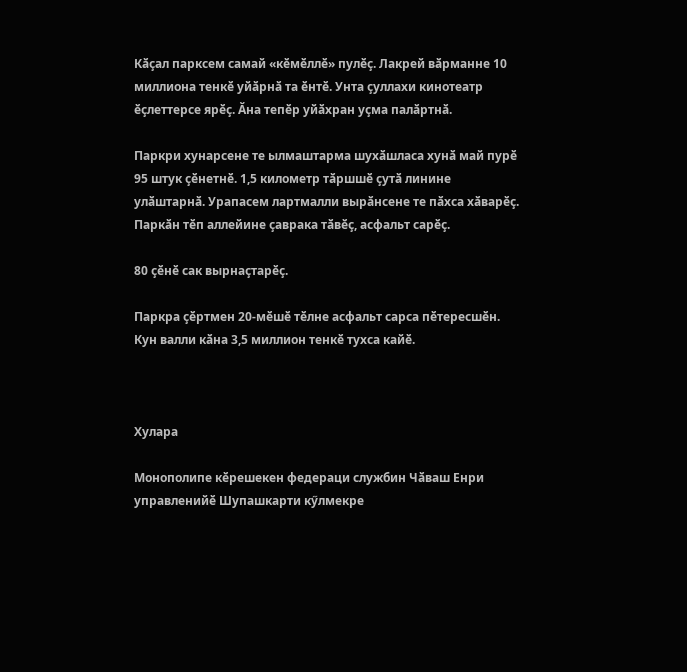Кӑҫал парксем самай «кӗмӗллӗ» пулӗҫ. Лакрей вӑрманне 10 миллиона тенкӗ уйӑрнӑ та ӗнтӗ. Унта ҫуллахи кинотеатр ӗҫлеттерсе ярӗҫ. Ӑна тепӗр уйӑхран уҫма палӑртнӑ.

Паркри хунарсене те ылмаштарма шухӑшласа хунӑ май пурӗ 95 штук ҫӗнетнӗ. 1,5 километр тӑршшӗ ҫутӑ линине улӑштарнӑ. Урапасем лартмалли вырӑнсене те пӑхса хӑварӗҫ. Паркӑн тӗп аллейине ҫаврака тӑвӗҫ, асфальт сарӗҫ.

80 ҫӗнӗ сак вырнаҫтарӗҫ.

Паркра ҫӗртмен 20-мӗшӗ тӗлне асфальт сарса пӗтересшӗн. Кун валли кӑна 3,5 миллион тенкӗ тухса кайӗ.



Хулара

Монополипе кӗрешекен федераци службин Чӑваш Енри управленийӗ Шупашкарти кӳлмекре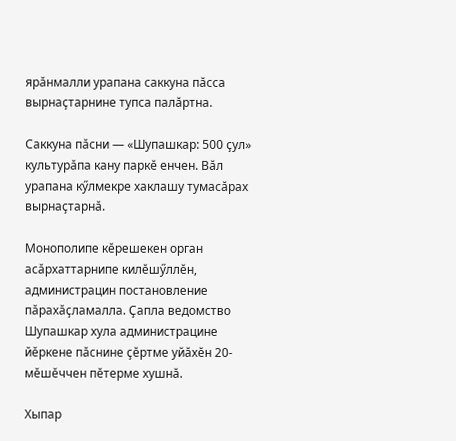ярӑнмалли урапана саккуна пӑсса вырнаҫтарнине тупса палӑртна.

Саккуна пӑсни — «Шупашкар: 500 ҫул» культурӑпа кану паркӗ енчен. Вӑл урапана кӳлмекре хаклашу тумасӑрах вырнаҫтарнӑ.

Монополипе кӗрешекен орган асӑрхаттарнипе килӗшӳллӗн, администрацин постановление пӑрахӑҫламалла. Ҫапла ведомство Шупашкар хула администрацине йӗркене пӑснине ҫӗртме уйӑхӗн 20-мӗшӗччен пӗтерме хушнӑ.

Хыпар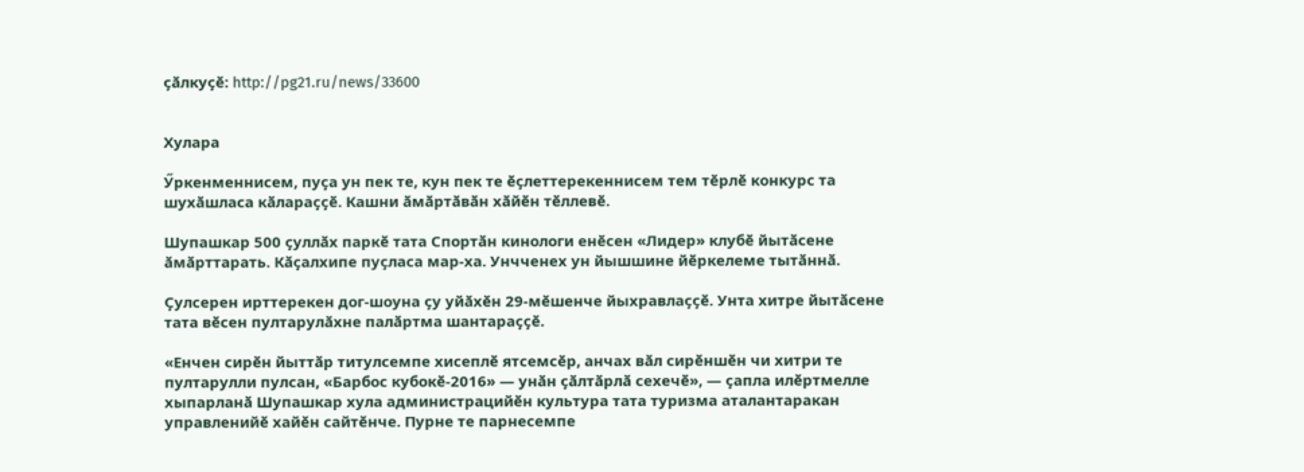ҫӑлкуҫӗ: http://pg21.ru/news/33600


Хулара

Ӳркенменнисем, пуҫа ун пек те, кун пек те ӗҫлеттерекеннисем тем тӗрлӗ конкурс та шухӑшласа кӑлараҫҫӗ. Кашни ӑмӑртӑвӑн хӑйӗн тӗллевӗ.

Шупашкар 500 ҫуллӑх паркӗ тата Спортӑн кинологи енӗсен «Лидер» клубӗ йытӑсене ӑмӑрттарать. Кӑҫалхипе пуҫласа мар-ха. Унчченех ун йышшине йӗркелеме тытӑннӑ.

Ҫулсерен ирттерекен дог-шоуна ҫу уйӑхӗн 29-мӗшенче йыхравлаҫҫӗ. Унта хитре йытӑсене тата вӗсен пултарулӑхне палӑртма шантараҫҫӗ.

«Енчен сирӗн йыттӑр титулсемпе хисеплӗ ятсемсӗр, анчах вӑл сирӗншӗн чи хитри те пултарулли пулсан, «Барбос кубокӗ-2016» — унӑн ҫӑлтӑрлӑ сехечӗ», — ҫапла илӗртмелле хыпарланӑ Шупашкар хула администрацийӗн культура тата туризма аталантаракан управленийӗ хайӗн сайтӗнче. Пурне те парнесемпе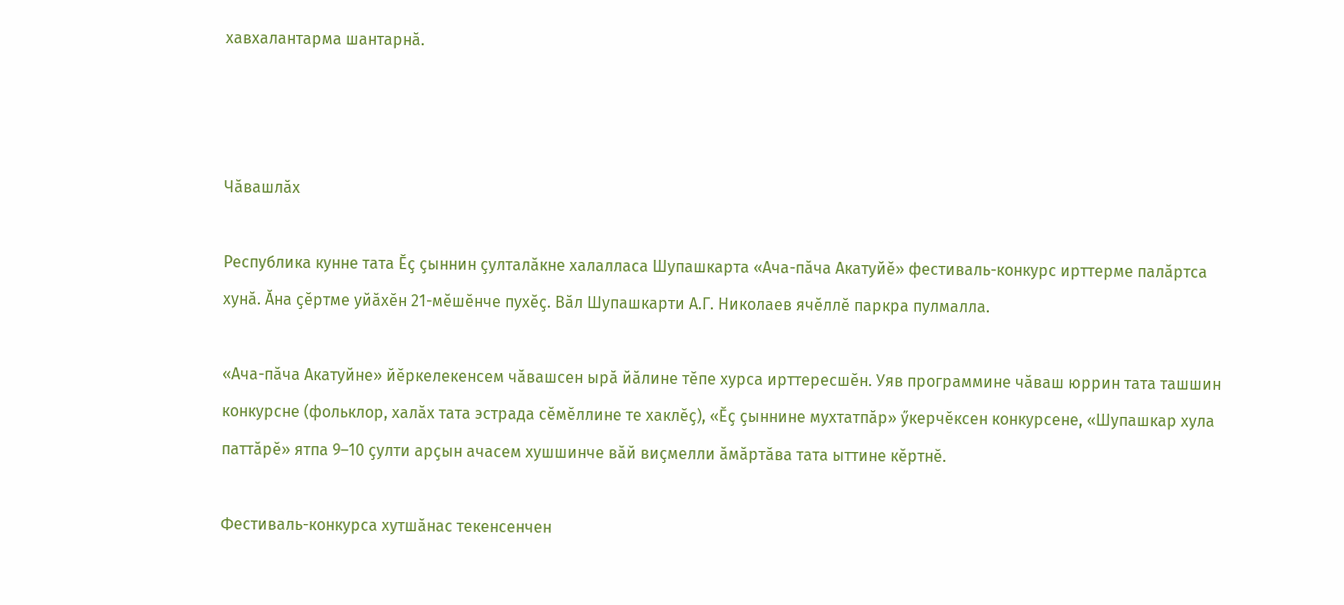хавхалантарма шантарнӑ.



Чӑвашлӑх

Республика кунне тата Ӗҫ ҫыннин ҫулталӑкне халалласа Шупашкарта «Ача-пӑча Акатуйӗ» фестиваль-конкурс ирттерме палӑртса хунӑ. Ӑна ҫӗртме уйӑхӗн 21-мӗшӗнче пухӗҫ. Вӑл Шупашкарти А.Г. Николаев ячӗллӗ паркра пулмалла.

«Ача-пӑча Акатуйне» йӗркелекенсем чӑвашсен ырӑ йӑлине тӗпе хурса ирттересшӗн. Уяв программине чӑваш юррин тата ташшин конкурсне (фольклор, халӑх тата эстрада сӗмӗллине те хаклӗҫ), «Ӗҫ ҫыннине мухтатпӑр» ӳкерчӗксен конкурсене, «Шупашкар хула паттӑрӗ» ятпа 9–10 ҫулти арҫын ачасем хушшинче вӑй виҫмелли ӑмӑртӑва тата ыттине кӗртнӗ.

Фестиваль-конкурса хутшӑнас текенсенчен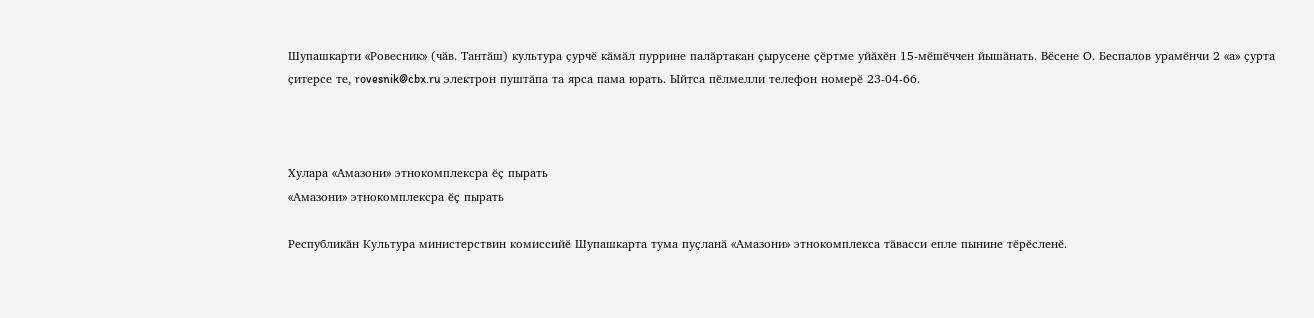Шупашкарти «Ровесник» (чӑв. Тантӑш) культура ҫурчӗ кӑмӑл пуррине палӑртакан ҫырусене ҫӗртме уйӑхӗн 15-мӗшӗччен йышӑнать. Вӗсене О. Беспалов урамӗнчи 2 «а» ҫурта ҫитерсе те, rovesnik@cbx.ru электрон пуштӑпа та ярса пама юрать. Ыйтса пӗлмелли телефон номерӗ 23-04-66.



Хулара «Амазони» этнокомплексра ӗҫ пырать
«Амазони» этнокомплексра ӗҫ пырать

Республикӑн Культура министерствин комиссийӗ Шупашкарта тума пуҫланӑ «Амазони» этнокомплекса тӑвасси епле пынине тӗрӗсленӗ.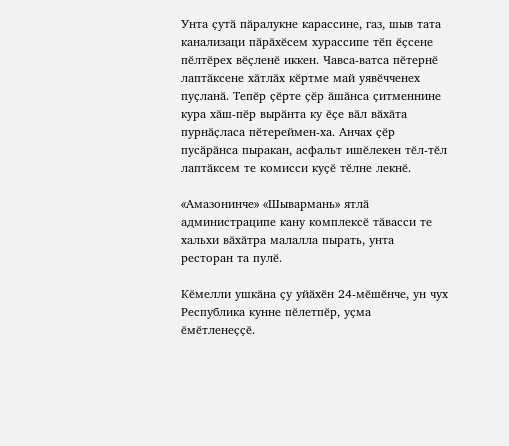Унта ҫутӑ пӑралукне карассине, газ, шыв тата канализаци пӑрӑхӗсем хурассипе тӗп ӗҫсене пӗлтӗрех вӗҫленӗ иккен. Чавса-ватса пӗтернӗ лаптӑксене хӑтлӑх кӗртме май уявӗчченех пуҫланӑ. Тепӗр ҫӗрте ҫӗр ӑшӑнса ҫитменнине кура хӑш-пӗр вырӑнта ку ӗҫе вӑл вӑхӑта пурнӑҫласа пӗтереймен-ха. Анчах ҫӗр пусӑрӑнса пыракан, асфальт ишӗлекен тӗл-тӗл лаптӑксем те комисси куҫӗ тӗлне лекнӗ.

«Амазонинче» «Шывармань» ятлӑ администраципе кану комплексӗ тӑвасси те хальхи вӑхӑтра малалла пырать, унта ресторан та пулӗ.

Кӗмелли ушкӑна ҫу уйӑхӗн 24-мӗшӗнче, ун чух Республика кунне пӗлетпӗр, уҫма ӗмӗтленеҫҫӗ.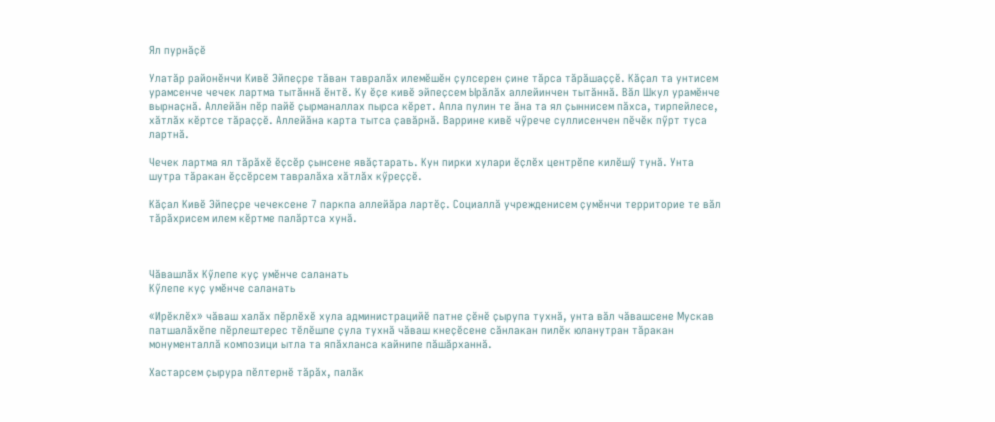Ял пурнӑҫӗ

Улатӑр районӗнчи Кивӗ Эйпеҫре тӑван тавралӑх илемӗшӗн ҫулсерен ҫине тӑрса тӑрӑшаҫҫӗ. Кӑҫал та унтисем урамсенче чечек лартма тытӑннӑ ӗнтӗ. Ку ӗҫе кивӗ эйпеҫсем Ырӑлӑх аллейинчен тытӑннӑ. Вӑл Шкул урамӗнче вырнаҫнӑ. Аллейӑн пӗр пайӗ ҫырманаллах пырса кӗрет. Апла пулин те ӑна та ял ҫыннисем пӑхса, тирпейлесе, хӑтлӑх кӗртсе тӑраҫҫӗ. Аллейӑна карта тытса ҫавӑрнӑ. Варрине кивӗ чӳрече суллисенчен пӗчӗк пӳрт туса лартнӑ.

Чечек лартма ял тӑрӑхӗ ӗҫсӗр ҫынсене явӑҫтарать. Кун пирки хулари ӗҫлӗх центрӗпе килӗшӳ тунӑ. Унта шутра тӑракан ӗҫсӗрсем тавралӑха хӑтлӑх кӳреҫҫӗ.

Кӑҫал Кивӗ Эйпеҫре чечексене 7 паркпа аллейӑра лартӗҫ. Социаллӑ учрежденисем ҫумӗнчи территорие те вӑл тӑрӑхрисем илем кӗртме палӑртса хунӑ.



Чӑвашлӑх Кӳлепе куҫ умӗнче саланать
Кӳлепе куҫ умӗнче саланать

«Ирӗклӗх» чӑваш халӑх пӗрлӗхӗ хула администрацийӗ патне ҫӗнӗ ҫырупа тухнӑ, унта вӑл чӑвашсене Мускав патшалӑхӗпе пӗрлештерес тӗлӗшпе ҫула тухнӑ чӑваш кнеҫӗсене сӑнлакан пилӗк юланутран тӑракан монументаллӑ композици ытла та япӑхланса кайнипе пӑшӑрханнӑ.

Хастарсем ҫырура пӗлтернӗ тӑрӑх, палӑк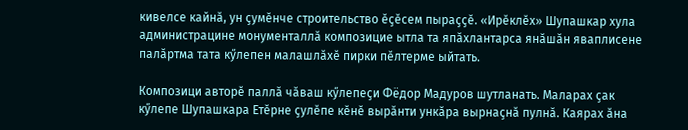кивелсе кайнӑ, ун ҫумӗнче строительство ӗҫӗсем пыраҫҫӗ. «Ирӗклӗх» Шупашкар хула администрацине монументаллӑ композицие ытла та япӑхлантарса янӑшӑн яваплисене палӑртма тата кӳлепен малашлӑхӗ пирки пӗлтерме ыйтать.

Композици авторӗ паллӑ чӑваш кӳлепеҫи Фёдор Мадуров шутланать. Маларах ҫак кӳлепе Шупашкара Етӗрне ҫулӗпе кӗнӗ вырӑнти ункӑра вырнаҫнӑ пулнӑ. Каярах ӑна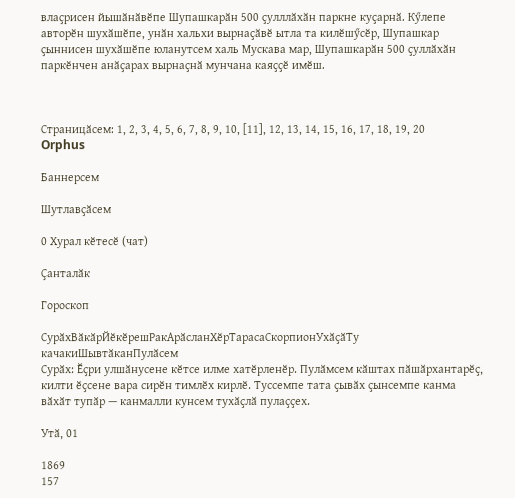влаҫрисен йышӑнӑвӗпе Шупашкарӑн 500 ҫулллӑхӑн паркне куҫарнӑ. Кӳлепе авторӗн шухӑшӗпе, унӑн хальхи вырнаҫӑвӗ ытла та килӗшӳсӗр, Шупашкар ҫыннисен шухӑшӗпе юланутсем халь Мускава мар, Шупашкарӑн 500 ҫуллӑхӑн паркӗнчен анӑҫарах вырнаҫнӑ мунчана каяҫҫӗ имӗш.



Страницӑсем: 1, 2, 3, 4, 5, 6, 7, 8, 9, 10, [11], 12, 13, 14, 15, 16, 17, 18, 19, 20
Orphus

Баннерсем

Шутлавҫӑсем

0 Хурал кӗтесӗ (чат)

Ҫанталӑк

Гороскоп

СурӑхВӑкӑрЙӗкӗрешРакАрӑсланХӗрТарасаСкорпионУхӑҫӑТу качакиШывтӑканПулӑсем
Сурӑх: Ӗҫри улшӑнусене кӗтсе илме хатӗрленӗр. Пулӑмсем кӑштах пӑшӑрхантарӗҫ, килти ӗҫсене вара сирӗн тимлӗх кирлӗ. Туссемпе тата ҫывӑх ҫынсемпе канма вӑхӑт тупӑр — канмалли кунсем тухӑҫлӑ пулаҫҫех.

Утӑ, 01

1869
157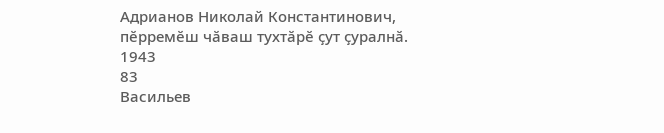Адрианов Николай Константинович, пӗрремӗш чӑваш тухтӑрӗ ҫут ҫуралнӑ.
1943
83
Васильев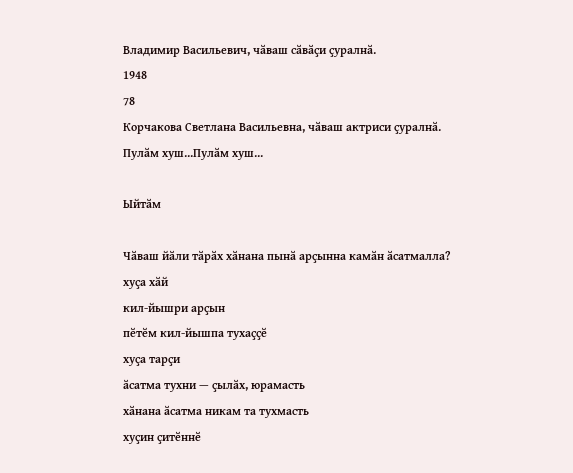Владимир Васильевич, чӑваш сӑвӑҫи ҫуралнӑ.
1948
78
Корчакова Светлана Васильевна, чӑваш актриси ҫуралнӑ.
Пулӑм хуш...Пулӑм хуш...

Ыйтӑм

Чӑваш йӑли тӑрӑх хӑнана пынӑ арҫынна камӑн ӑсатмалла?
хуҫа хӑй
кил-йышри арҫын
пӗтӗм кил-йышпа тухаҫҫӗ
хуҫа тарҫи
ӑсатма тухни — ҫылӑх, юрамасть
хӑнана ӑсатма никам та тухмасть
хуҫин ҫитӗннӗ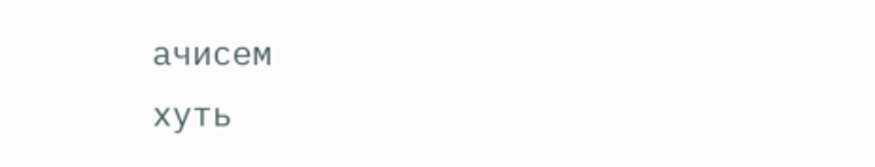ачисем
хуть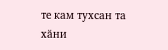те кам тухсан та
хӑни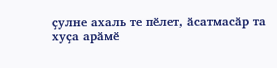ҫулне ахаль те пӗлет, ӑсатмасӑр та
хуҫа арӑмӗ